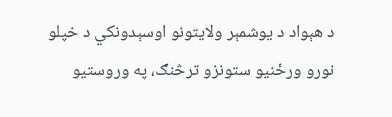د هېواد د یوشمېر ولایتونو اوسېدونکي د خپلو نورو ورځنیو ستونزو ترڅنګ، په وروستیو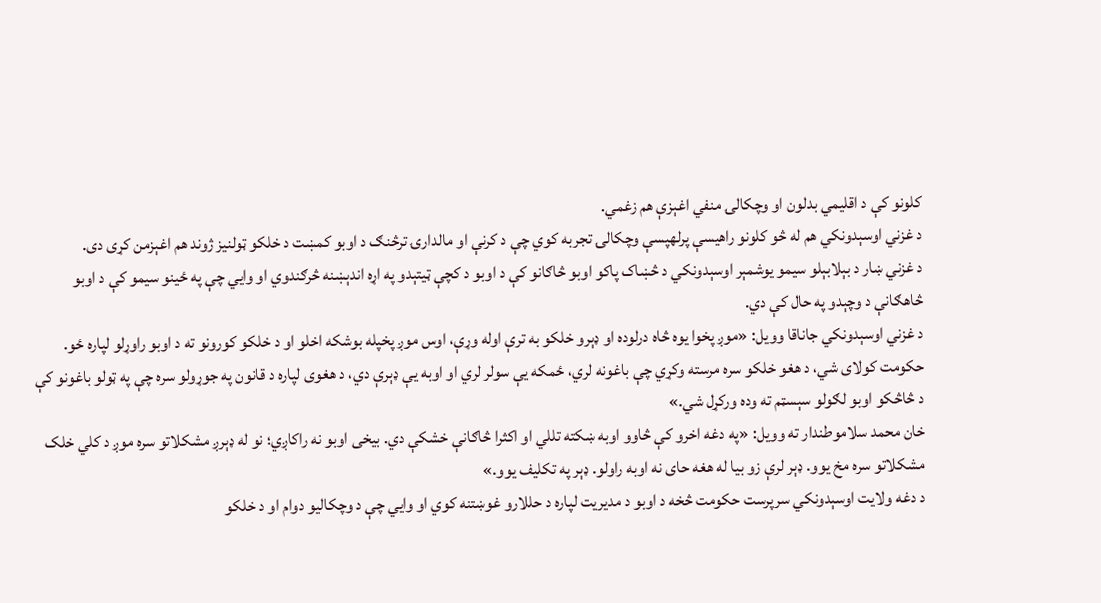کلونو کې د اقلیمي بدلون او وچکالۍ منفي اغېزې هم زغمي.
د غزني اوسېدونکي هم له څو کلونو راهیسې پرلهپسې وچکالۍ تجربه کوي چې د کرنې او مالدارۍ ترڅنګ د اوبو کمښت د خلکو ټولنیز ژوند هم اغېزمن کړی دی.
د غزني ښار د بېلابېلو سیمو یوشمېر اوسېدونکي د څښاک پاکو اوبو څاګانو کې د اوبو د کچې ټیتېدو په اړه اندېښنه څرګندوي او وايي چې په ځینو سیمو کې د اوبو څاهګانې د وچېدو په حال کې دي.
د غزني اوسېدونکي جاناقا وویل: «موږ پخوا یوه څاه درلوده او ډېرو خلکو به ترې اوله وړې، اوس موږ پخپله بوشکه اخلو او د خلکو کورونو ته د اوبو راوړلو لپاره ځو. حکومت کولای شي، د هغو خلکو سره مرسته وکړي چې باغونه لري، ځمکه یې سولر لري او اوبه یې ډېرې دي، د هغوی لپاره د قانون په جوړولو سره چې په ټولو باغونو کې د څاڅکو اوبو لګولو سېسټم ته وده ورکړل شي.»
خان محمد سلاموطندار ته وویل: «په دغه اخرو کې څاوو اوبه ښکته تللي او اکثرا څاګانې خشکې دي. بیخی اوبو نه راکاږي؛ نو له ډېرږ مشکلاتو سره موږ د کلي خلک مشکلاتو سره مخ یوو. ډېر لرې زو بیا له هغه حای نه اوبه راولو. ډېر په تکلیف یوو.»
د دغه ولایت اوسېدونکي سرپرست حکومت څخه د اوبو د مدیریت لپاره د حللارو غوښتنه کوي او وايي چې د وچکالیو دوام او د خلکو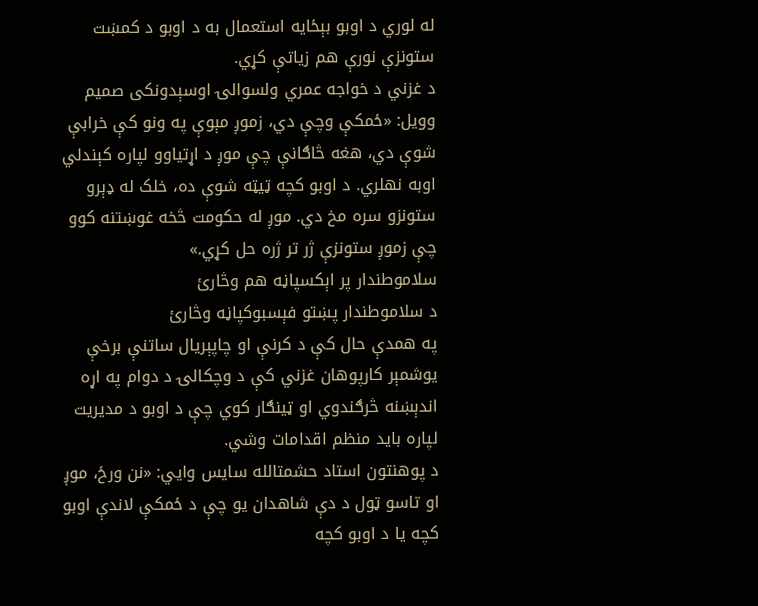له لوري د اوبو بېځایه استعمال به د اوبو د کمښت ستونزې نورې هم زیاتې کړي.
د غزني د خواجه عمري ولسوالۍ اوسېدونکی صمیم وویل: «ځمکې وچې دي، زموږ مېوې په ونو کې خرابې شوې دي، هغه څاګانې چې موږ د اړتیاوو لپاره کېندلي اوبه نهلري. د اوبو کچه ټیټه شوې ده، خلک له ډېرو ستونزو سره مخ دي. موږ له حکومت څخه غوښتنه کوو چې زموږ ستونزې ژر تر ژره حل کړي.»
سلاموطندار پر اېکسپاڼه هم وڅارئ
د سلاموطندار پښتو فېسبوکپاڼه وڅارئ
په همدې حال کې د کرنې او چاپېریال ساتنې برخې یوشمېر کارپوهان غزني کې د وچکالۍ د دوام په اړه اندېښنه څرګندوي او ټینګار کوي چې د اوبو د مدیریت لپاره باید منظم اقدامات وشي.
د پوهنتون استاد حشمتالله سایس وايي: «نن ورځ، موږ او تاسو ټول د دې شاهدان یو چې د ځمکې لاندې اوبو کچه یا د اوبو کچه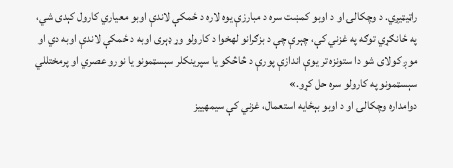راټیټیږي. د وچکالۍ او د اوبو کمښت سره د مبارزې یوه لاره د ځمکې لاندې اوبو معیاري کارول کېدی شي، په ځانګړي توګه په غزني کې، چېرې چې د بزګرانو لهخوا د کارولو وړ ډېری اوبه د ځمکې لاندې اوبه دي او موږ کولای شو دا ستونزه تر یوې اندازې پورې د څاڅکو یا سپرینکلر سېسټمونو یا نورو عصري او پرمختللي سېسټمونو په کارولو سره حل کړو.»
دوامداره وچکالۍ او د اوبو بېځایه استعمال، غزني کې سیمهییز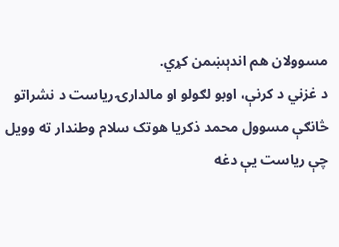مسوولان هم اندېښمن کړي.
د غزني د کرنې، اوبو لګولو او مالدارۍ ریاست د نشراتو څانګې مسوول محمد ذکریا هوتک سلام وطندار ته وویل چې ریاست یې دغه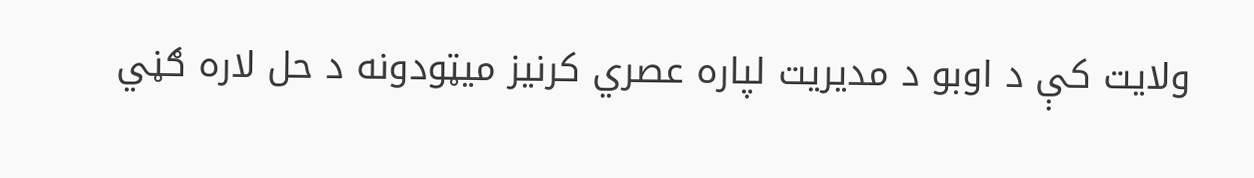ولایت کې د اوبو د مدیریت لپاره عصري کرنیز میټودونه د حل لاره ګڼي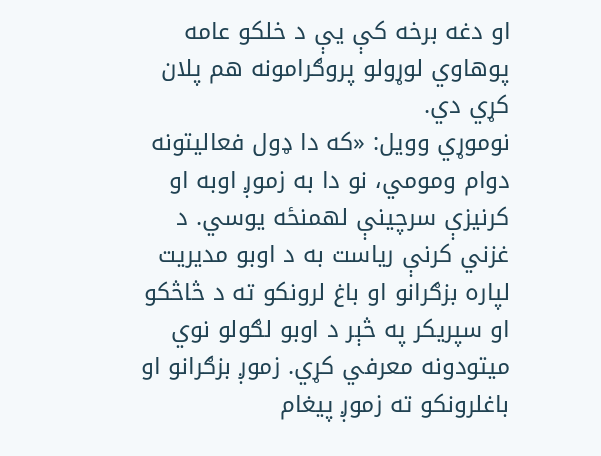او دغه برخه کې یې د خلکو عامه پوهاوي لوړولو پروګرامونه هم پلان کړي دي.
نوموړي وویل: «که دا ډول فعالیتونه دوام ومومي، نو دا به زموږ اوبه او کرنیزې سرچینې لهمنځه یوسي. د غزني کرنې ریاست به د اوبو مدیریت لپاره بزګرانو او باغ لرونکو ته د څاڅکو او سپریکر په څېر د اوبو لګولو نوي میتودونه معرفي کړي. زموږ بزګرانو او باغلرونکو ته زموږ پیغام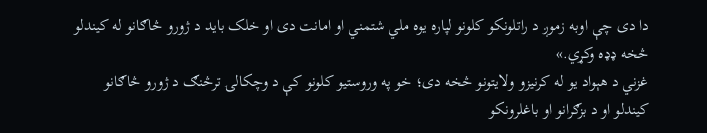دا دی چې اوبه زموږ د راتلونکو کلونو لپاره یوه ملي شتمني او امانت دی او خلک باید د ژورو څاګانو له کیندلو څخه ډډه وکړي.»
غزني د هېواد یو له کرنیزو ولایتونو څخه دی؛ خو په وروستیو کلونو کې د وچکالۍ ترڅنګ د ژورو څاګانو کیندلو او د بزګرانو او باغلرونکو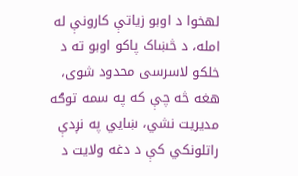لهخوا د اوبو زیاتې کارونې له امله، د څښاک پاکو اوبو ته د خلکو لاسرسی محدود شوی، هغه څه چې که په سمه توګه مدیریت نشي، ښايي په نږدې راتلونکي کې د دغه ولایت د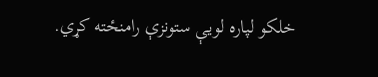خلکو لپاره لویې ستونزې رامنځته کړي.